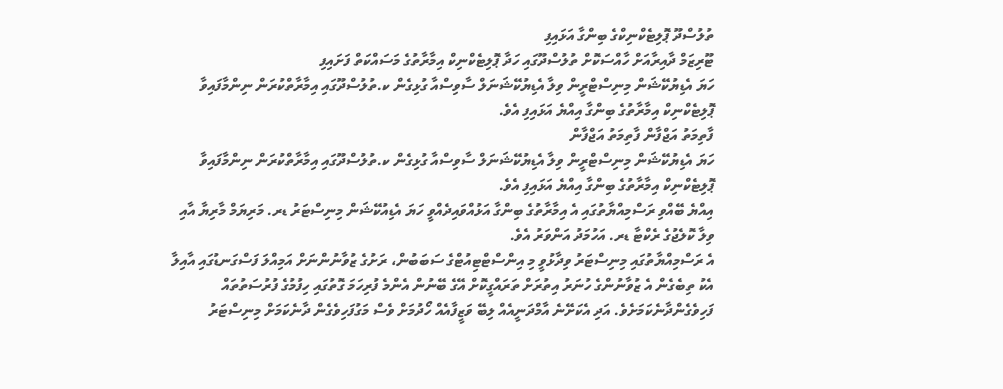ތުލުސްދޫ ޕޮލިޓެކްނިކްގެ ބިންގާ އަޅައިފި
ޓޫރިޒަމް ދާއިރާއަށް ހާއްސަކޮށް ތުލުސްދޫގައި ހަދާ ޕޮލިޓެކްނިކް އިމާރާތުގެ މަސައްކަތް ފަށައިފި
ހަޔަ އެޑިޔުކޭޝަން މިނިސްޓްރީން ވިލާ އެޑިޔުކޭޝަނަލް ސާވިސްއާ ގުޅިގެން ކ.ތުލުސްދޫގައި އިމާރާތްކުރަން ނިންމާފައިވާ ޕޮލިޓެކްނިކް އިމާރާތުގެ ބިންގާ އިއްޔެ އަޅައިފި އެވެ.
ފާތިމަތު އަޖްފާން ފާތިމަތު އަޖްފާން
ހަޔަ އެޑިޔުކޭޝަން މިނިސްޓްރީން ވިލާ އެޑިޔުކޭޝަނަލް ސާވިސްއާ ގުޅިގެން ކ.ތުލުސްދޫގައި އިމާރާތްކުރަން ނިންމާފައިވާ ޕޮލިޓެކްނިކް އިމާރާތުގެ ބިންގާ އިއްޔެ އަޅައިފި އެވެ.
އިއްޔެ ބޭއްވި ރަސްމިއްޔާތުގައި އެ އިމާރާތުގެ ބިންގާ އަޅުއްވައިދެއްވީ ހަޔަ އެޑިއުކޭޝަން މިނިސްޓަރު ޑރ. މަރިޔަމް މާރިޔާ އާއި ވިލާ ކޮލެޖުގެ ރެކްޓާ ޑރ. އަހުމަދު އަންވަރު އެވެ.
އެ ރަސްމިއްޔާތުގައި މިނިސްޓަރު ވިދާޅުވީ މި އިންސްޓްޓިއުޓްގެ ސަބަބުން، ރަށުގެ ޒުވާނުންނަށް އަމިއްލަ ފަސްގަނޑުގައި އާއިލާ އެކު ތިބެގެން އެ ޒުވާނުންގެ ހުނަރު އިތުރަށް ތަރައްގީކޮށް އޭގެ ބޭނުން އެންމެ ފުރިހަމަ ގޮތުގައި ހިފުމުގެ ފުރުސަތުތައް ފަހިވެގެންދާނެކަމަށެވެ. އަދި އެކަށޭނެ އާމްދަނީއެއް ލިބޭ ވަޒީފާއެއް ހޯދުމަށް ވެސް މަގުފަހިވެގެން ދާނެކަމަށް މިނިސްޓަރު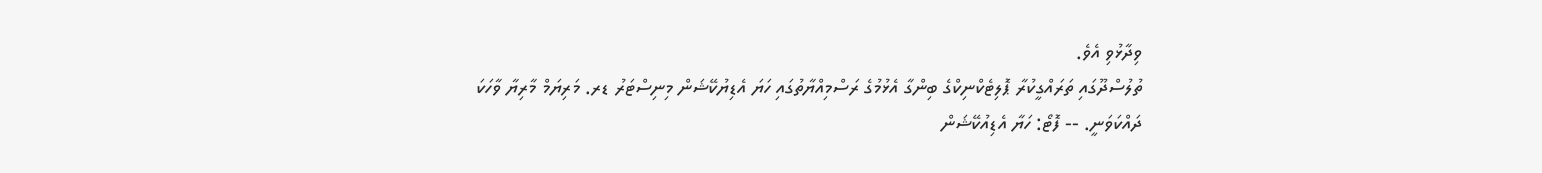ވިދާޅުވި އެވެ.
ތުލުސްދޫގައި ތަރައްގީކުރާ ޕޮލިޓެކްނިކްގެ ބިންގާ އެޅުމުގެ ރަސްމިއްޔާތުގައި ހަޔަ އެޑިޔުކޭޝަން މިނިސްޓަރު ޑރ. މަރިޔަމް މާރިޔާ ވާހަކަ ދައްކަވަނީ. -- ފޮޓޯ: ހަޔާ އެޑިއުކޭޝަން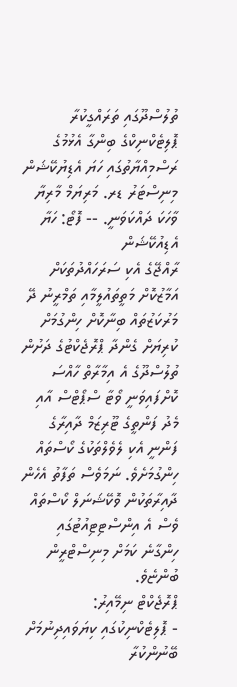ތުލުސްދޫގައި ތަރައްގީކުރާ ޕޮލިޓެކްނިކްގެ ބިންގާ އެޅުމުގެ ރަސްމިއްޔާތުގައި ހަޔަ އެޑިޔުކޭޝަން މިނިސްޓަރު ޑރ. މަރިޔަމް މާރިޔާ ވާހަކަ ދައްކަވަނީ. -- ފޮޓޯ: ހަޔާ އެޑިއުކޭޝަން
ރާއްޖޭގެ އެކި ސަރަހައްދުތަކަށް އަމާޒުކޮށް މަތީތައުލީމާއި ތަމްރީނު ދޭ މަރުކަޒުތައް ބިނާކޮށް ހިންގުމަށް ކުރިޔަށް ގެންދާ ޕްރޮޖެކްޓުގެ ދަށުން ތުލުސްދޫގެ އެ އިމާރާތް ހާއްސަ ކޮށްފައިވަނީ ވޯޓާ ސްޕޯޓްސް އާއި މެދު ފަންތީގެ ޓޫރިޒަމް ދާއިރާގެ ފަންނީ އެކި ލެވެލްތަކުގެ ކޯސްތައް ހިންގުމަށެވެ. ނަމަވެސް ތަފާތު އެހެން ދާއިރާތަކުން ވޮކޭޝަނަލް ކޯސްތައް ވެސް އެ އިންސްޓިޓިއުޓުގައި ހިންގާނެ ކަމަށް މިނިސްޓްރީން ބުންޏެވެ.
ޕްރޮޖެކްޓް ނިމޭއިރު:
- ޕޮލިޓެކްނިކުގައި ކިޔަވައިދިނުމަށް ބޭނުންކުރާ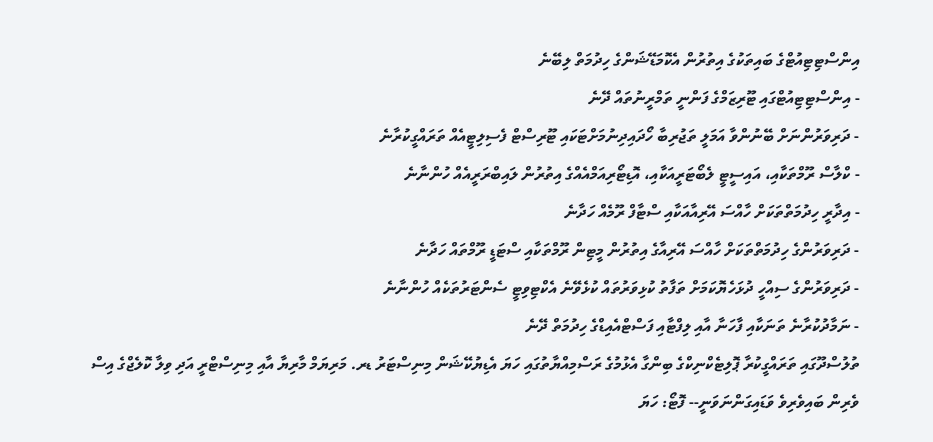އިންސްޓިޓިއުޓްގެ ބައިތަކުގެ އިތުރުން އެކޮމަޑޭޝަންގެ ހިދުމަތް ލިބޭނެ
- އިންސްޓިޓިއުޓްގައި ޓޫރިޒަމްގެ ފަންނީ ތަމްރީނުތައް ދޭނެ
- ދަރިވަރުންނަށް ބޭނުންވާ އަމަލީ ތަޖުރިބާ ހޯދައިދިނުމަށްޓަކައި ޓޫރިސްޓް ފެސިލިޓީއެއް ތަރައްގީކުރާނެ
- ކްލާސް ރޫމްތަކާއި، އައިސީޓީ ލެބޯޓަރީއަކާއި، އޮޑިޓޯރިއަމްއެއްގެ އިތުރުން ލައިބްރަރީއެއް ހުންނާނެ
- އިދާރީ ހިދުމަތްތަކަށް ހާއްސަ އޭރިއާއަކާއި ސްޓާފް ރޫމެއް ހަދާނެ
- ދަރިވަރުންގެ ހިދުމަތްތަކަށް ހާއްސަ އޭރިއާގެ އިތުރުން މީޓިން ރޫމްތަކާއި ސްޓަޑީ ރޫމްތައް ހަދާނެ
- ދަރިވަރުންގެ ސިއްހީ ދުޅަހެޔޮކަމަށް ތަފާތު ކުޅިވަރުތައް ކުޅެވޭނެ އެކްޓިވިޓީ ސެންޓަރުތަކެއް ހުންނާނެ
- ނަމާދުކުރާނެ ތަނަކާއި ފާހަނާ އާއި ލިފްޓާއި ފަސްޓްއެއިޑްގެ ހިދުމަތް ދޭނެ
ތުލުސްދޫގައި ތަރައްގީކުރާ ޕޮލިޓެކްނިކްގެ ބިންގާ އެޅުމުގެ ރަސްމިއްޔާތުގައި ހަޔަ އެޑިޔުކޭޝަން މިނިސްޓަރު ޑރ. މަރިޔަމް މާރިޔާ އާއި މިނިސްޓްރީ އަދި ވިލާ ކޮލެޖްގެ އިސް ވެރިން ބައިވެރިވެ ވަޑައިގަންނަވަނީ-- ފޮޓޯ: ހަޔަ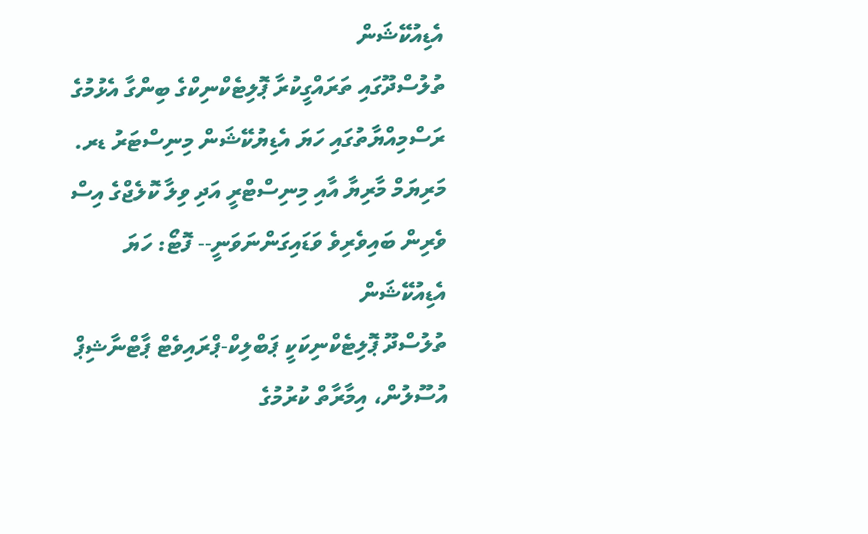އެޑިއުކޭޝަން
ތުލުސްދޫގައި ތަރައްގީކުރާ ޕޮލިޓެކްނިކްގެ ބިންގާ އެޅުމުގެ ރަސްމިއްޔާތުގައި ހަޔަ އެޑިޔުކޭޝަން މިނިސްޓަރު ޑރ. މަރިޔަމް މާރިޔާ އާއި މިނިސްޓްރީ އަދި ވިލާ ކޮލެޖްގެ އިސް ވެރިން ބައިވެރިވެ ވަޑައިގަންނަވަނީ-- ފޮޓޯ: ހަޔަ އެޑިއުކޭޝަން
ތުލުސްދޫ ޕޮލިޓެކްނިކަކީ ޕަބްލިކް-ޕްރައިވެޓް ޕާޓްނާޝިޕް އުސޫލުން، އިމާރާތް ކުރުމުގެ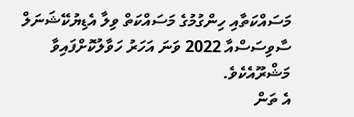މަސައްކަތާއި ހިންގުމުގެ މަސައްކަތް ވިލާ އެޑިޔުކޭޝަނަލް ސާވިސަސްއާ 2022 ވަނަ އަހަރު ހަވާލުކޮށްފައިވާ މަޝްރޫއެކެވެ.
އެ ތަން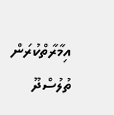އިމާރާތްކުރަން ތުލުސްދޫ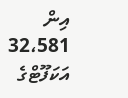އިން 32،581 އަކަފޫޓްގެ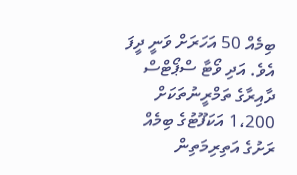ބިމެއް 50 އަހަރަށް ވަނީ ދީފަ އެވެ. އަދި ވޯޓާ ސްޕޯޓްސް ދާއިރާގެ ތަމްރީނުތަކަށް 1،200 އަކަފޫޓުގެ ބިމެއް ރަށުގެ އަތިރިމަތިން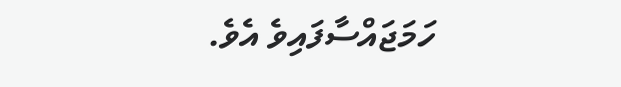ހަމަޖައްސާފައިވެ އެވެ.